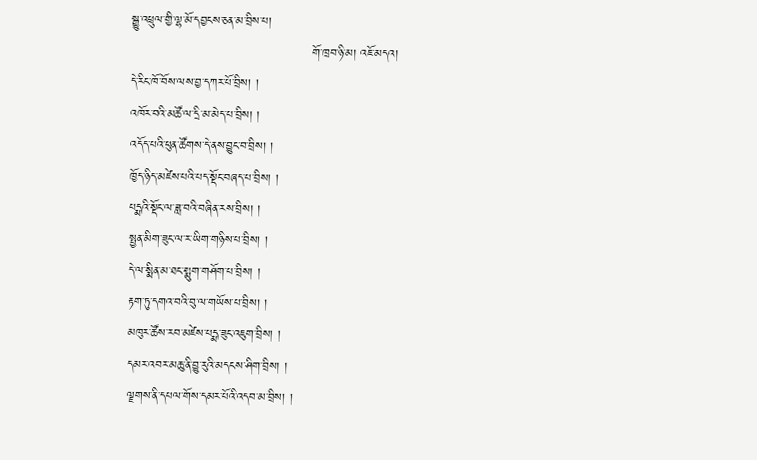སྒྱུ་འཕྲུལ་གྱི་ལྷ་མོ་དབྱངས་ཅན་མ་བྲིས་པ།
                                            གོ་ཁྲབ་ཉི་མ། འཇོ་མདའ།
དེ་རིང་ཁོ་བོས་ལས་བྱ་དཀར་པོ་བྲིས། །
འཁོར་བའི་མཚོ་ལ་དྲི་མ་མེད་པ་བྲིས། །
འདོད་པའི་ཕུན་ཚོགས་དེ་ནས་བྱུང་བ་བྲིས། །
ཁྱོད་ཉིད་མཛེས་པའི་པད་སྡོང་བཞད་པ་བྲིས། །
པདྨའི་སྡོང་ལ་ཟླ་བའི་བཞིན་རས་བྲིས། །
སྤྱན་མིག་ཟུང་ལ་ར་ཡིག་གཉིས་པ་བྲིས། །
དེ་ལ་སྨིན་མ་ཐང་སྨུག་གཤོག་པ་བྲིས། །
རྟག་ཏུ་དགའ་བའི་བུ་ལ་གཡོས་པ་བྲིས། །
མཁུར་ཚོས་རབ་མཛེས་པདྨ་ཟུང་འཇུག་བྲིས། །
དམར་འབར་མཆུ་ནི་བྱུ་རུའི་མདངས་ཤིག་བྲིས། །
ལྗགས་ནི་དཔལ་གོས་དམར་པོའི་འདབ་མ་བྲིས། །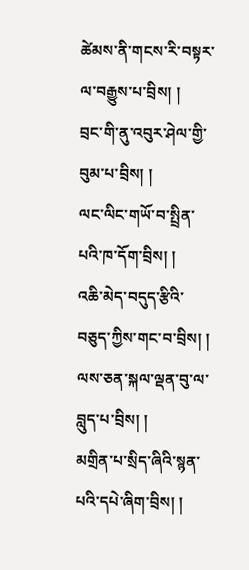ཚེམས་ནི་གངས་རི་བསྟར་ལ་བརྒྱུས་པ་བྲིས། །
བྲང་གི་ནུ་འབུར་ཤེལ་གྱི་བུམ་པ་བྲིས། །
ལང་ལིང་གཡོ་བ་སྤྲིན་པའི་ཁ་དོག་བྲིས། །
འཆི་མེད་བདུད་རྩིའི་བཅུད་ཀྱིས་གང་བ་བྲིས། །
ལས་ཅན་སྐལ་ལྡན་བུ་ལ་བླུད་པ་བྲིས། །
མགྲིན་པ་སྲིད་ཞིའི་སྙན་པའི་དཔེ་ཞིག་བྲིས། །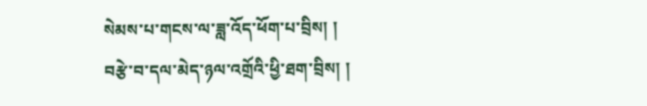སེམས་པ་གངས་ལ་ཟླ་འོད་ཕོག་པ་བྲིས། །
བརྩེ་བ་དལ་མེད་ཉལ་འགྲོའི་ཕྱི་ཐག་བྲིས། །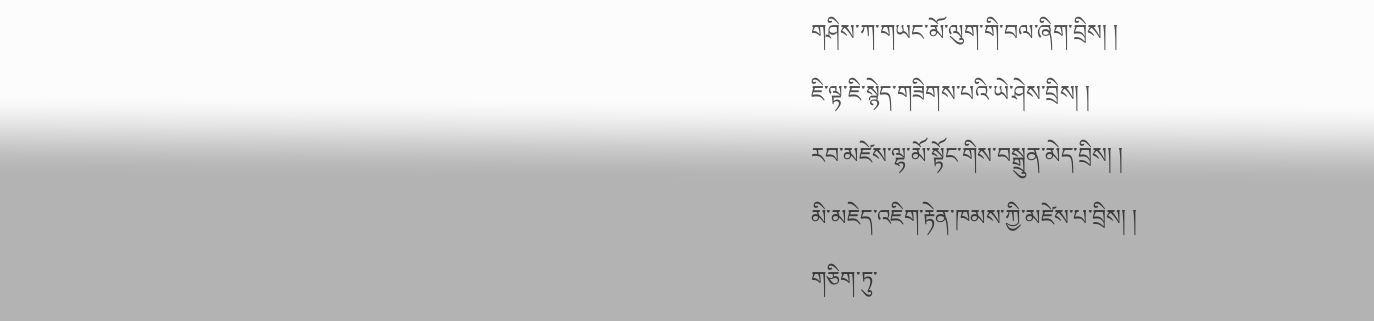གཤིས་ཀ་གཡང་མོ་ལུག་གི་བལ་ཞིག་བྲིས། །
ཇི་ལྟ་ཇི་སྙེད་གཟིགས་པའི་ཡེ་ཤེས་བྲིས། །
རབ་མཛེས་ལྷ་མོ་སྟོང་གིས་བསྒྲུན་མེད་བྲིས། །
མི་མཇེད་འཇིག་རྟེན་ཁམས་ཀྱི་མཛེས་པ་བྲིས། །
གཅིག་ཏུ་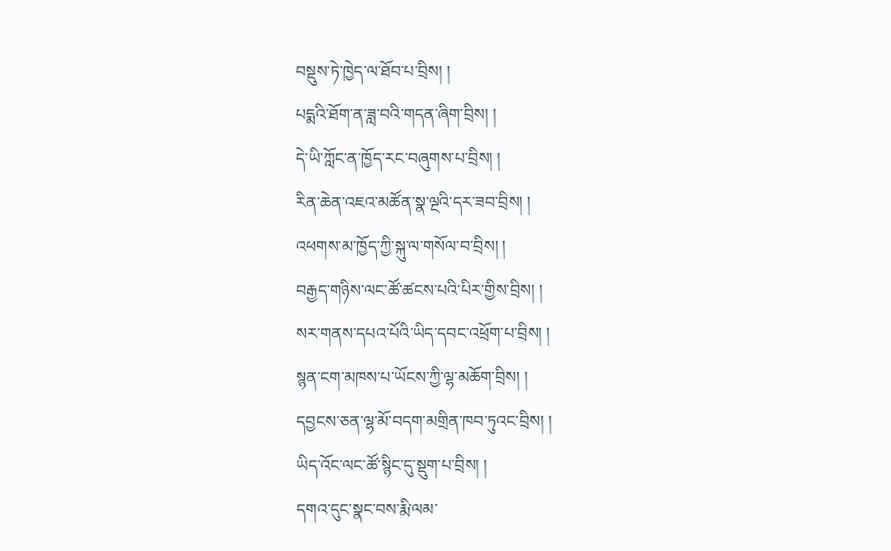བསྡུས་ཏེ་ཁྱེད་ལ་ཐོབ་པ་བྲིས། །
པདྨའི་ཐོག་ན་ཟླ་བའི་གདན་ཞིག་བྲིས། །
དེ་ཡི་ཀློང་ན་ཁྱོད་རང་བཞུགས་པ་བྲིས། །
རིན་ཆེན་འཇའ་མཚོན་སྣ་ལྔའི་དར་ཟབ་བྲིས། །
འཕགས་མ་ཁྱོད་ཀྱི་སྐུ་ལ་གསོལ་བ་བྲིས། །
བརྒྱད་གཉིས་ལང་ཚོ་ཚངས་པའི་པིར་གྱིས་བྲིས། །
སར་གནས་དཔའ་པོའི་ཡིད་དབང་འཕྲོག་པ་བྲིས། །
སྙན་ངག་མཁས་པ་ཡོངས་ཀྱི་ལྷ་མཆོག་བྲིས། །
དབྱངས་ཅན་ལྷ་མོ་བདག་མགྲིན་ཁབ་ཏུའང་བྲིས། །
ཡིད་འོང་ལང་ཚོ་སྙིང་དུ་སྡུག་པ་བྲིས། །
དགའ་དུང་སྣང་བས་རྨི་ལམ་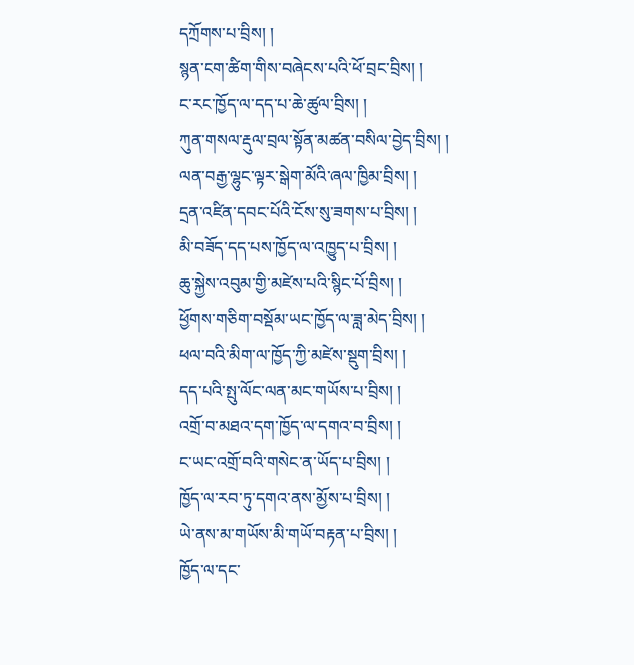དཀྲོགས་པ་བྲིས། །
སྙན་ངག་ཚིག་གིས་བཞེངས་པའི་ཕོ་བྲང་བྲིས། །
ང་རང་ཁྱོད་ལ་དད་པ་ཆེ་ཚུལ་བྲིས། །
ཀུན་གསལ་རྡུལ་བྲལ་སྟོན་མཚན་བསིལ་བྱེད་བྲིས། །
ལན་བརྒྱ་ལྷུང་ལྟར་སྒེག་མོའི་ཞལ་ཁྱིམ་བྲིས། །
དྲན་འཛིན་དབང་པོའི་ངོས་སུ་ཟགས་པ་བྲིས། །
མི་བཟོད་དད་པས་ཁྱོད་ལ་འཁྱུད་པ་བྲིས། །
ཆུ་སྐྱེས་འབུམ་གྱི་མཛེས་པའི་སྙིང་པོ་བྲིས། །
ཕྱོགས་གཅིག་བསྡོམ་ཡང་ཁྱོད་ལ་ཟླ་མེད་བྲིས། །
ཕལ་བའི་མིག་ལ་ཁྱོད་ཀྱི་མཛེས་སྡུག་བྲིས། །
དད་པའི་སྤུ་ལོང་ལན་མང་གཡོས་པ་བྲིས། །
འགྲོ་བ་མཐའ་དག་ཁྱོད་ལ་དགའ་བ་བྲིས། །
ང་ཡང་འགྲོ་བའི་གསེང་ན་ཡོད་པ་བྲིས། །
ཁྱོད་ལ་རབ་ཏུ་དགའ་ནས་མྱོས་པ་བྲིས། །
ཡེ་ནས་མ་གཡོས་མི་གཡོ་བརྟན་པ་བྲིས། །
ཁྱོད་ལ་དང་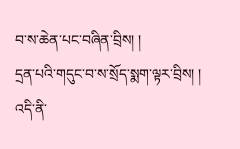བ་ས་ཆེན་པང་བཞིན་བྲིས། །
དྲན་པའི་གདུང་བ་ས་སྲོད་སྨག་ལྟར་བྲིས། །
འདི་ནི་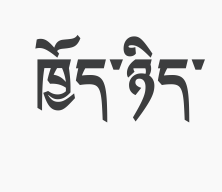ཁྱོད་ཉིད་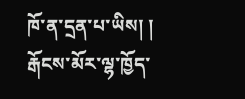ཁོ་ན་དྲན་པ་ཡིས། །
རྒོངས་མོར་ལྷ་ཁྱོད་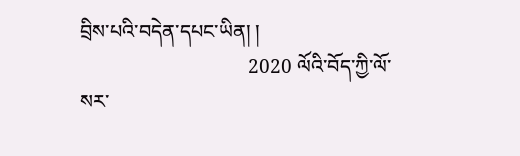བྲིས་པའི་བདེན་དཔང་ཡིན། །
                                  2020 ལོའི་བོད་ཀྱི་ལོ་སར་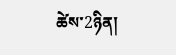ཚེས་2ཉིན།